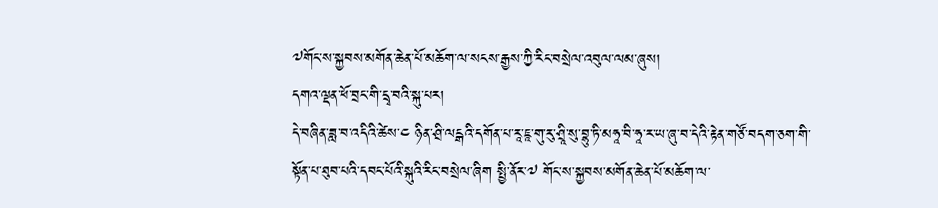༧གོང་ས་སྐྱབས་མགོན་ཆེན་པོ་མཆོག་ལ་སངས་རྒྱས་ཀྱི་རིང་བསྲེལ་འབུལ་ལམ་ཞུས།
དགའ་ལྡན་ཕོ་བྲང་གི་དྲྭ་བའི་སྐུ་པར།
དེ་བཞིན་ཟླ་བ་འདིའི་ཚེས་༤ ཉིན་ཤྲི་ལངྒའི་དགོན་པ་རཱ་ཇཱ་གུ་རུ་ཤྲཱི་སུ་བྷུ་ཏི་མཧཱ་བི་ཧཱ་ར་ཡ་ཞུ་བ་དེའི་རྟེན་གཙོ་བདག་ཅག་གི་སྟོན་པ་ཐུབ་པའི་དབང་པོའི་སྐུའི་རིང་བསྲེལ་ཞིག སྤྱི་ནོར་༧ གོང་ས་སྐྱབས་མགོན་ཆེན་པོ་མཆོག་ལ་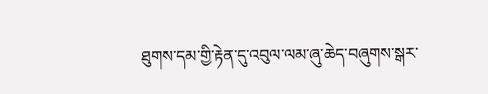ཐུགས་དམ་གྱི་རྟེན་དུ་འབུལ་ལམ་ཞུ་ཆེད་བཞུགས་སྒར་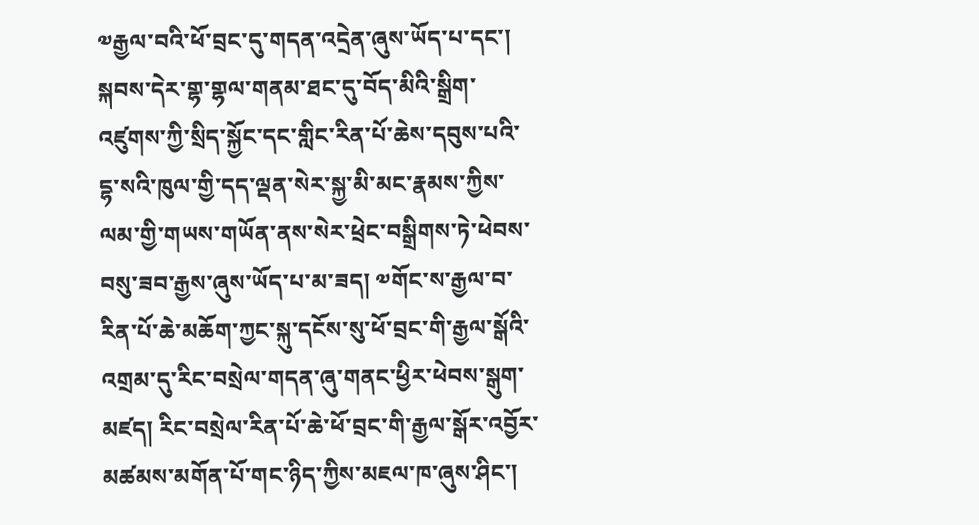༧རྒྱལ་བའི་ཕོ་བྲང་དུ་གདན་འདྲེན་ཞུས་ཡོད་པ་དང་། སྐབས་དེར་གྷ་གྷལ་གནམ་ཐང་དུ་བོད་མིའི་སྒྲིག་འཛུགས་ཀྱི་སྲིད་སྐྱོང་དང་གླིང་རིན་པོ་ཆེས་དབུས་པའི་དྷ་སའི་ཁུལ་གྱི་དད་ལྡན་སེར་སྐྱ་མི་མང་རྣམས་ཀྱིས་ལམ་གྱི་གཡས་གཡོན་ནས་སེར་ཕྲེང་བསྒྲིགས་ཏེ་ཕེབས་བསུ་ཟབ་རྒྱས་ཞུས་ཡོད་པ་མ་ཟད། ༧གོང་ས་རྒྱལ་བ་རིན་པོ་ཆེ་མཆོག་ཀྱང་སྐུ་དངོས་སུ་ཕོ་བྲང་གི་རྒྱལ་སྒོའི་འགྲམ་དུ་རིང་བསྲེལ་གདན་ཞུ་གནང་ཕྱིར་ཕེབས་སྒུག་མཛད། རིང་བསྲེལ་རིན་པོ་ཆེ་ཕོ་བྲང་གི་རྒྱལ་སྒོར་འབྱོར་མཚམས་མགོན་པོ་གང་ཉིད་ཀྱིས་མཇལ་ཁ་ཞུས་ཤིང་།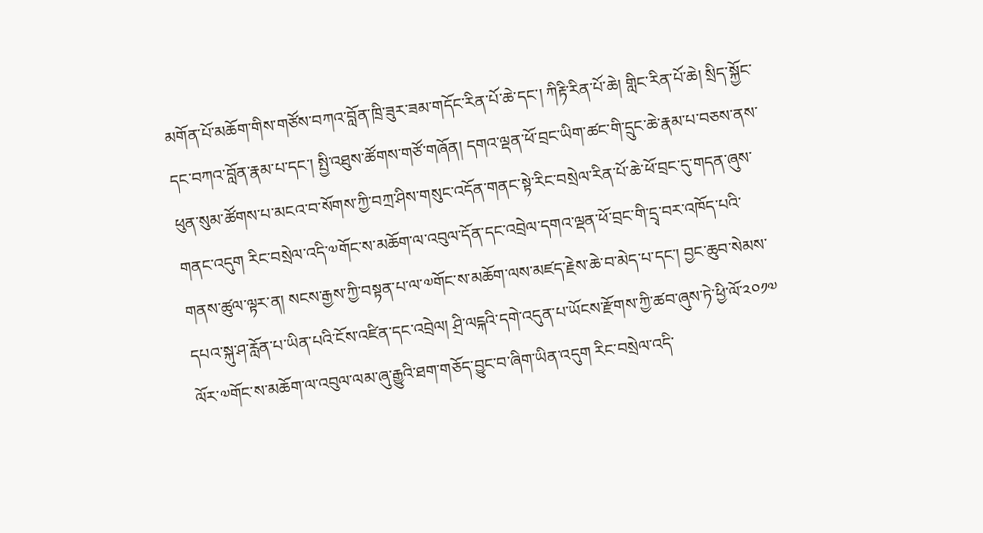མགོན་པོ་མཆོག་གིས་གཙོས་བཀའ་བློན་ཁྲི་ཟུར་ཟམ་གདོང་རིན་པོ་ཆེ་དང་། ཀིརྟི་རིན་པོ་ཆེ། གླིང་རིན་པོ་ཆེ། སྲིད་སྐྱོང་དང་བཀའ་བློན་རྣམ་པ་དང་། སྤྱི་འཐུས་ཚོགས་གཙོ་གཞོན། དགའ་ལྡན་ཕོ་བྲང་ཡིག་ཚང་གི་དྲུང་ཆེ་རྣམ་པ་བཅས་ནས་ཕུན་སུམ་ཚོགས་པ་མངའ་བ་སོགས་ཀྱི་བཀྲ་ཤིས་གསུང་འདོན་གནང་སྟེ་རིང་བསྲེལ་རིན་པོ་ཆེ་ཕོ་བྲང་དུ་གདན་ཞུས་གནང་འདུག རིང་བསྲེལ་འདི་༧གོང་ས་མཆོག་ལ་འབུལ་དོན་དང་འབྲེལ་དགའ་ལྡན་ཕོ་བྲང་གི་དྲྭ་བར་འཁོད་པའི་གནས་ཚུལ་ལྟར་ན། སངས་རྒྱས་ཀྱི་བསྟན་པ་ལ་༧གོང་ས་མཆོག་ལས་མཛད་རྗེས་ཆེ་བ་མེད་པ་དང་། བྱང་ཆུབ་སེམས་དཔའ་སྐུ་ཤ་རློན་པ་ཡིན་པའི་ངོས་འཛིན་དང་འབྲེལ། ཤྲི་ལངྐའི་དགེ་འདུན་པ་ཡོངས་རྫོགས་ཀྱི་ཚབ་ཞུས་ཏེ་ཕྱི་ལོ་༢༠༡༧ ལོར་༧གོང་ས་མཆོག་ལ་འབུལ་ལམ་ཞུ་རྒྱུའི་ཐག་གཅོད་བྱུང་བ་ཞིག་ཡིན་འདུག རིང་བསྲེལ་འདི་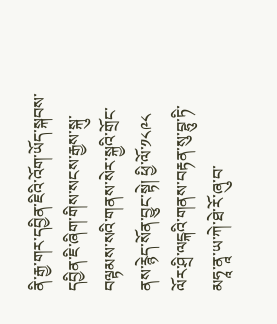ནི་རྒྱ་གར་དབྱིན་ཇིའི་འོག་ཡོད་སྐབས་དབྱིན་ཇི་ཞིག་གིས་སངས་རྒྱས་སྐུ་བལྟམས་སའི་གནས་སེར་སྐྱའི་གྲོང་ནས་རྙེད་སོན་བྱུང་སྟེ། ཕྱི་ལོ་༡༨༩༨ ལོར་ཤྲི་ལངྐའི་གནས་བརྟན་སུ་བྷུ་ཏི་མཧཱ་ནཱ་ཡ་ཀེ་ཐེ་རོ་ཞུ་བ་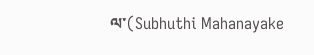ལ་(Subhuthi Mahanayake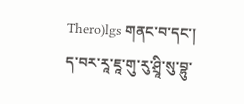Thero)lgs གནང་བ་དང་། ད་བར་རཱ་ཇཱ་གུ་རུ་ཤྲཱི་སུ་བྷུ་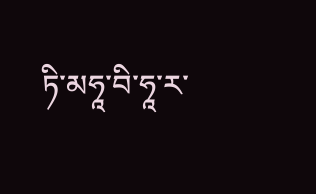ཏི་མཧཱ་བི་ཧཱ་ར་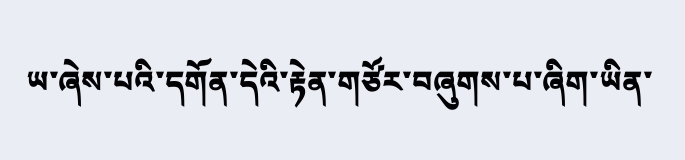ཡ་ཞེས་པའི་དགོན་དེའི་རྟེན་གཙོར་བཞུགས་པ་ཞིག་ཡིན་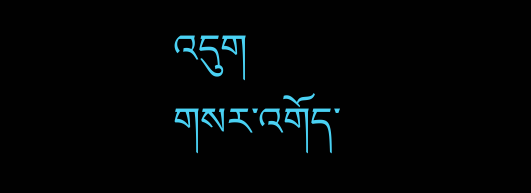འདུག
གསར་འགོད་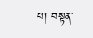པ། བསྟན་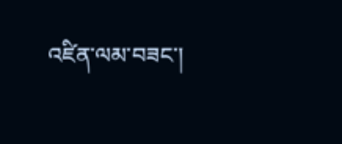འཛིན་ལམ་བཟང་།